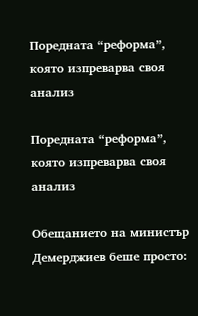Поредната “реформа”, която изпреварва своя анализ

Поредната “реформа”, която изпреварва своя анализ

Обещанието на министър Демерджиев беше просто: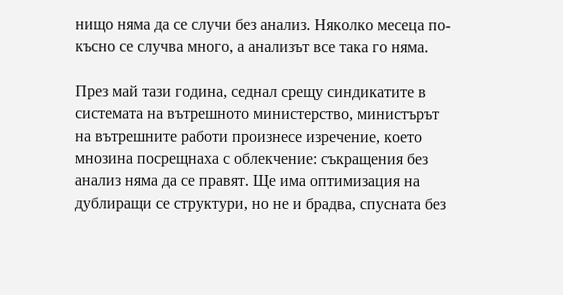нищо няма да се случи без анализ. Няколко месеца по-късно се случва много, а анализът все така го няма.

През май тази година, седнал срещу синдикатите в системата на вътрешното министерство, министърът на вътрешните работи произнесе изречение, което мнозина посрещнаха с облекчение: съкращения без анализ няма да се правят. Ще има оптимизация на дублиращи се структури, но не и брадва, спусната без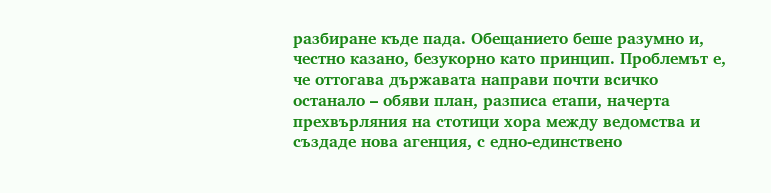разбиране къде пада. Обещанието беше разумно и, честно казано, безукорно като принцип. Проблемът е, че оттогава държавата направи почти всичко останало – обяви план, разписа етапи, начерта прехвърляния на стотици хора между ведомства и създаде нова агенция, с едно-единствено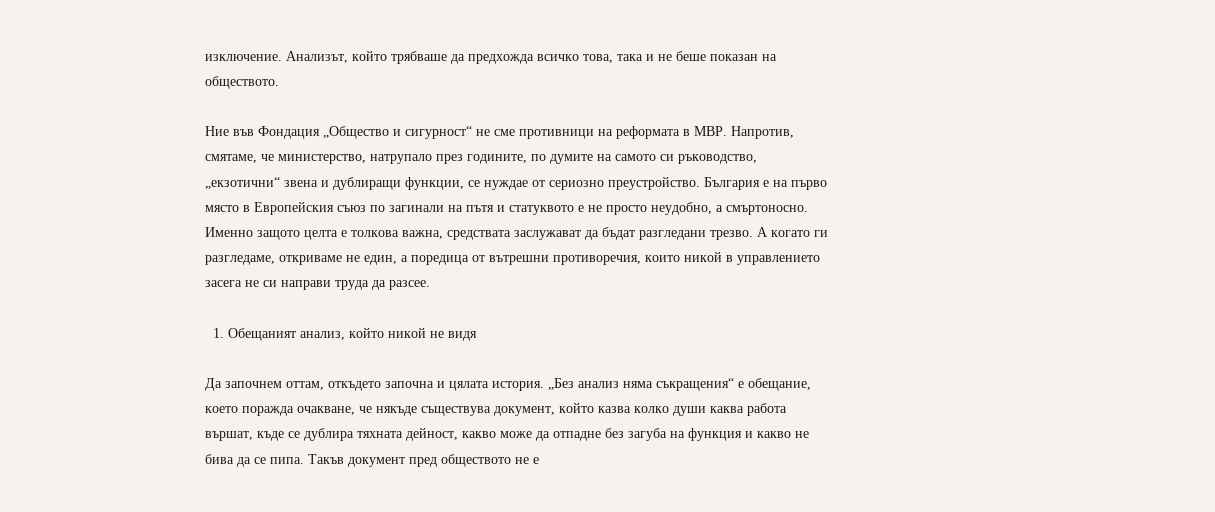изключение. Анализът, който трябваше да предхожда всичко това, така и не беше показан на обществото.

Ние във Фондация „Общество и сигурност“ не сме противници на реформата в МВР. Напротив, смятаме, че министерство, натрупало през годините, по думите на самото си ръководство, „екзотични“ звена и дублиращи функции, се нуждае от сериозно преустройство. България е на първо място в Европейския съюз по загинали на пътя и статуквото е не просто неудобно, а смъртоносно. Именно защото целта е толкова важна, средствата заслужават да бъдат разгледани трезво. А когато ги разгледаме, откриваме не един, а поредица от вътрешни противоречия, които никой в управлението засега не си направи труда да разсее.

  1. Обещаният анализ, който никой не видя

Да започнем оттам, откъдето започна и цялата история. „Без анализ няма съкращения“ е обещание, което поражда очакване, че някъде съществува документ, който казва колко души каква работа вършат, къде се дублира тяхната дейност, какво може да отпадне без загуба на функция и какво не бива да се пипа. Такъв документ пред обществото не е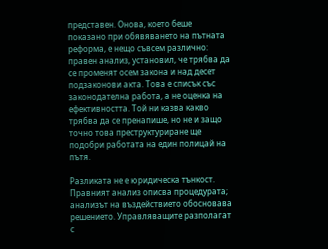представен. Онова, което беше показано при обявяването на пътната реформа, е нещо съвсем различно: правен анализ, установил, че трябва да се променят осем закона и над десет подзаконови акта. Това е списък със законодателна работа, а не оценка на ефективността. Той ни казва какво трябва да се пренапише, но не и защо точно това преструктуриране ще подобри работата на един полицай на пътя.

Разликата не е юридическа тънкост. Правният анализ описва процедурата; анализът на въздействието обосновава решението. Управляващите разполагат с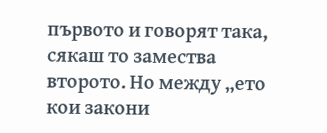първото и говорят така, сякаш то замества второто. Но между „ето кои закони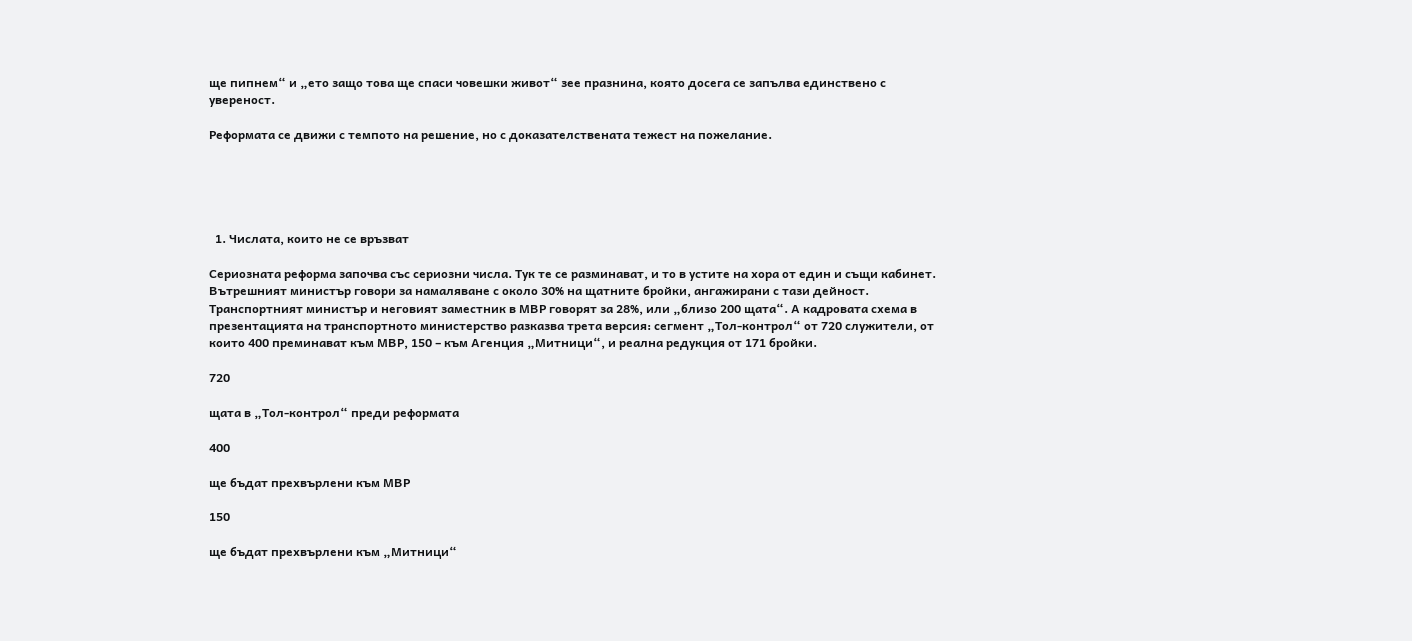ще пипнем“ и „ето защо това ще спаси човешки живот“ зее празнина, която досега се запълва единствено с увереност.

Реформата се движи с темпото на решение, но с доказателствената тежест на пожелание.





  1. Числата, които не се връзват

Сериозната реформа започва със сериозни числа. Тук те се разминават, и то в устите на хора от един и същи кабинет. Вътрешният министър говори за намаляване с около 30% на щатните бройки, ангажирани с тази дейност. Транспортният министър и неговият заместник в МВР говорят за 28%, или „близо 200 щата“. А кадровата схема в презентацията на транспортното министерство разказва трета версия: сегмент „Тол-контрол“ от 720 служители, от които 400 преминават към МВР, 150 – към Агенция „Митници“, и реална редукция от 171 бройки.

720

щата в „Тол-контрол“ преди реформата

400

ще бъдат прехвърлени към МВР

150

ще бъдат прехвърлени към „Митници“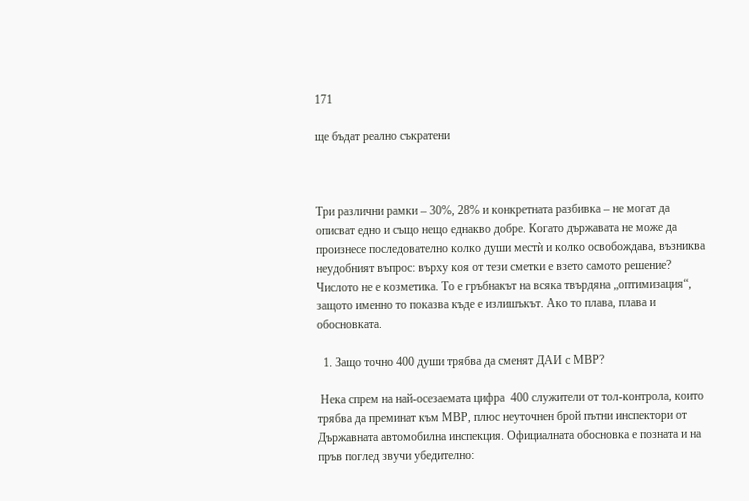171

ще бъдат реално съкратени



Три различни рамки – 30%, 28% и конкретната разбивка – не могат да описват едно и също нещо еднакво добре. Когато държавата не може да произнесе последователно колко души местѝ и колко освобождава, възниква неудобният въпрос: върху коя от тези сметки е взето самото решение? Числото не е козметика. То е гръбнакът на всяка твърдяна „оптимизация“, защото именно то показва къде е излишъкът. Ако то плава, плава и обосновката.

  1. Защо точно 400 души трябва да сменят ДАИ с МВР?

 Нека спрем на най-осезаемата цифра  400 служители от тол-контрола, които трябва да преминат към МВР, плюс неуточнен брой пътни инспектори от Държавната автомобилна инспекция. Официалната обосновка е позната и на пръв поглед звучи убедително: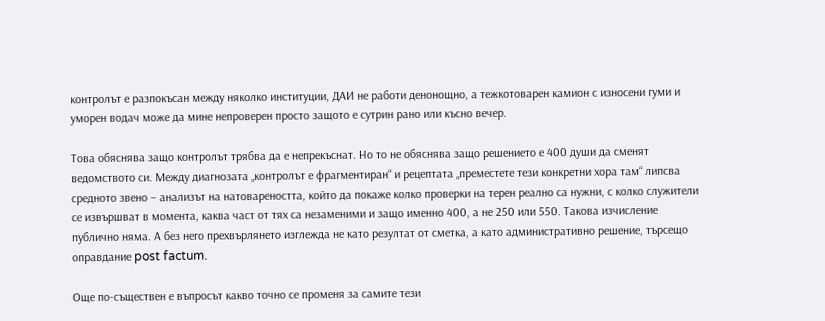контролът е разпокъсан между няколко институции, ДАИ не работи денонощно, а тежкотоварен камион с износени гуми и уморен водач може да мине непроверен просто защото е сутрин рано или късно вечер.

Това обяснява защо контролът трябва да е непрекъснат. Но то не обяснява защо решението е 400 души да сменят ведомството си. Между диагнозата „контролът е фрагментиран“ и рецептата „преместете тези конкретни хора там“ липсва средното звено – анализът на натовареността, който да покаже колко проверки на терен реално са нужни, с колко служители се извършват в момента, каква част от тях са незаменими и защо именно 400, а не 250 или 550. Такова изчисление публично няма. А без него прехвърлянето изглежда не като резултат от сметка, а като административно решение, търсещо оправдание post factum.

Още по-съществен е въпросът какво точно се променя за самите тези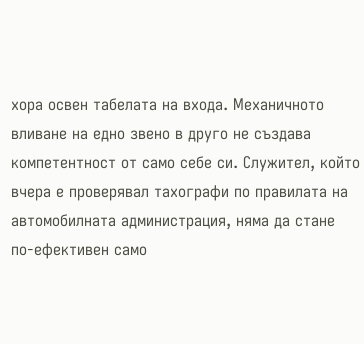хора освен табелата на входа. Механичното вливане на едно звено в друго не създава компетентност от само себе си. Служител, който вчера е проверявал тахографи по правилата на автомобилната администрация, няма да стане по-ефективен само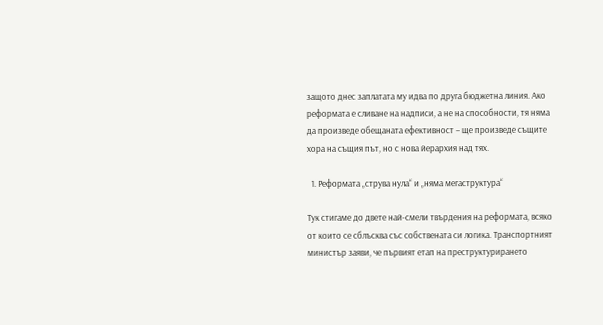защото днес заплатата му идва по друга бюджетна линия. Ако реформата е сливане на надписи, а не на способности, тя няма да произведе обещаната ефективност – ще произведе същите хора на същия път, но с нова йерархия над тях.

  1. Реформата „струва нула“ и „няма мегаструктура“

Тук стигаме до двете най-смели твърдения на реформата, всяко от които се сблъсква със собствената си логика. Транспортният министър заяви, че първият етап на преструктурирането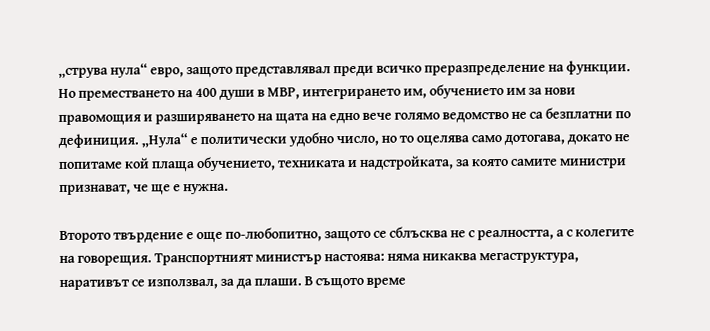„струва нула“ евро, защото представлявал преди всичко преразпределение на функции. Но преместването на 400 души в МВР, интегрирането им, обучението им за нови правомощия и разширяването на щата на едно вече голямо ведомство не са безплатни по дефиниция. „Нула“ е политически удобно число, но то оцелява само дотогава, докато не попитаме кой плаща обучението, техниката и надстройката, за която самите министри признават, че ще е нужна.

Второто твърдение е още по-любопитно, защото се сблъсква не с реалността, а с колегите на говорещия. Транспортният министър настоява: няма никаква мегаструктура, наративът се използвал, за да плаши. В същото време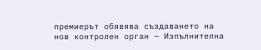премиерът обявява създаването на нов контролен орган – Изпълнителна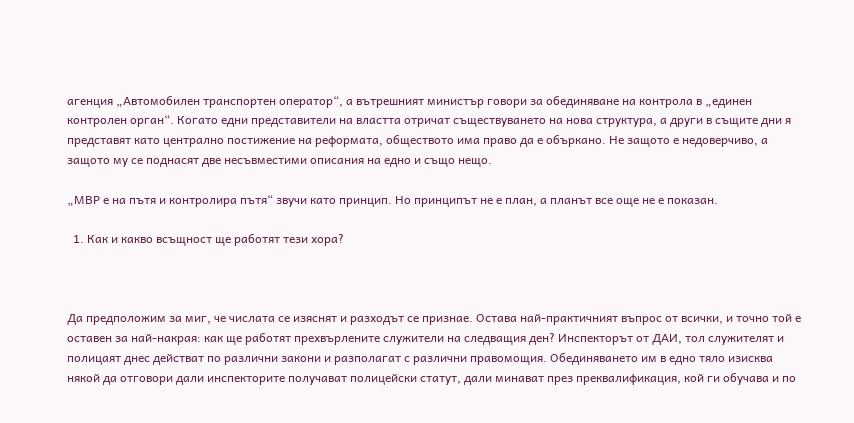агенция „Автомобилен транспортен оператор“, а вътрешният министър говори за обединяване на контрола в „единен контролен орган“. Когато едни представители на властта отричат съществуването на нова структура, а други в същите дни я представят като централно постижение на реформата, обществото има право да е объркано. Не защото е недоверчиво, а защото му се поднасят две несъвместими описания на едно и също нещо.

„МВР е на пътя и контролира пътя“ звучи като принцип. Но принципът не е план, а планът все още не е показан.

  1. Как и какво всъщност ще работят тези хора?



Да предположим за миг, че числата се изяснят и разходът се признае. Остава най-практичният въпрос от всички, и точно той е оставен за най-накрая: как ще работят прехвърлените служители на следващия ден? Инспекторът от ДАИ, тол служителят и полицаят днес действат по различни закони и разполагат с различни правомощия. Обединяването им в едно тяло изисква някой да отговори дали инспекторите получават полицейски статут, дали минават през преквалификация, кой ги обучава и по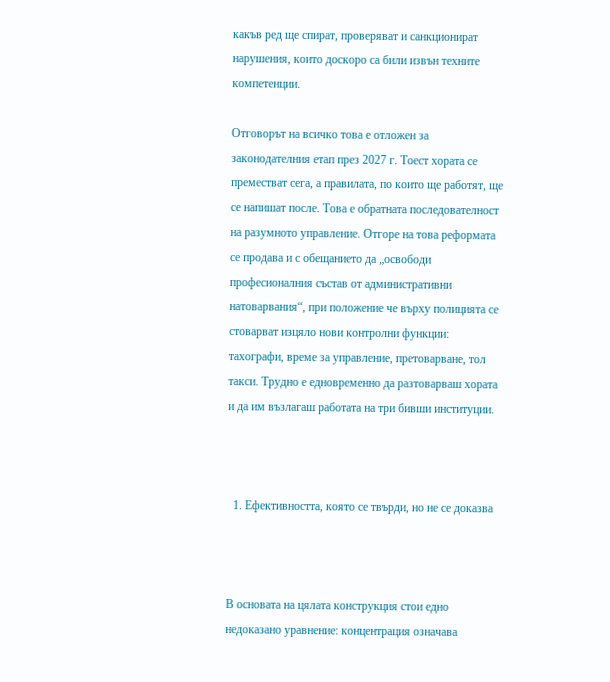какъв ред ще спират, проверяват и санкционират нарушения, които доскоро са били извън техните компетенции.

Отговорът на всичко това е отложен за законодателния етап през 2027 г. Тоест хората се преместват сега, а правилата, по които ще работят, ще се напишат после. Това е обратната последователност на разумното управление. Отгоре на това реформата се продава и с обещанието да „освободи професионалния състав от административни натоварвания“, при положение че върху полицията се стоварват изцяло нови контролни функции: тахографи, време за управление, претоварване, тол такси. Трудно е едновременно да разтоварваш хората и да им възлагаш работата на три бивши институции.



  1. Ефективността, която се твърди, но не се доказва



В основата на цялата конструкция стои едно недоказано уравнение: концентрация означава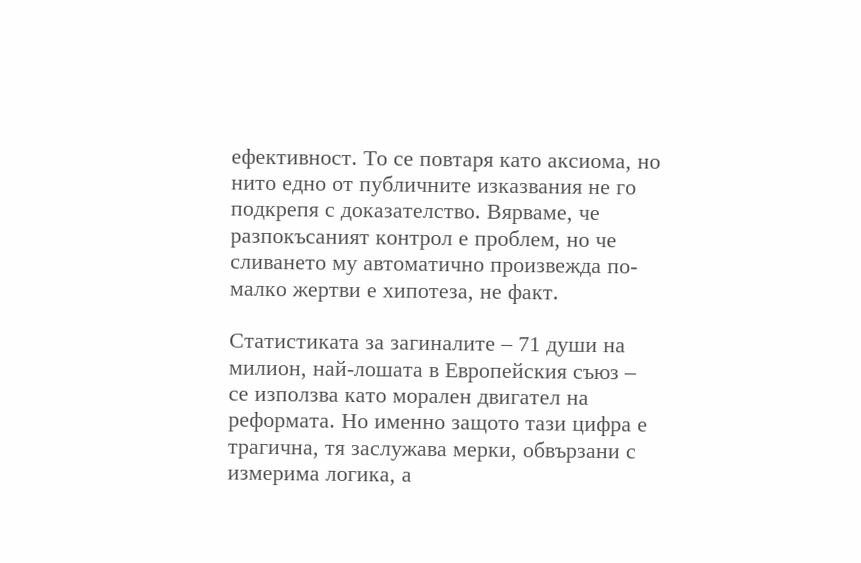ефективност. То се повтаря като аксиома, но нито едно от публичните изказвания не го подкрепя с доказателство. Вярваме, че разпокъсаният контрол е проблем, но че сливането му автоматично произвежда по-малко жертви е хипотеза, не факт.

Статистиката за загиналите – 71 души на милион, най-лошата в Европейския съюз – се използва като морален двигател на реформата. Но именно защото тази цифра е трагична, тя заслужава мерки, обвързани с измерима логика, а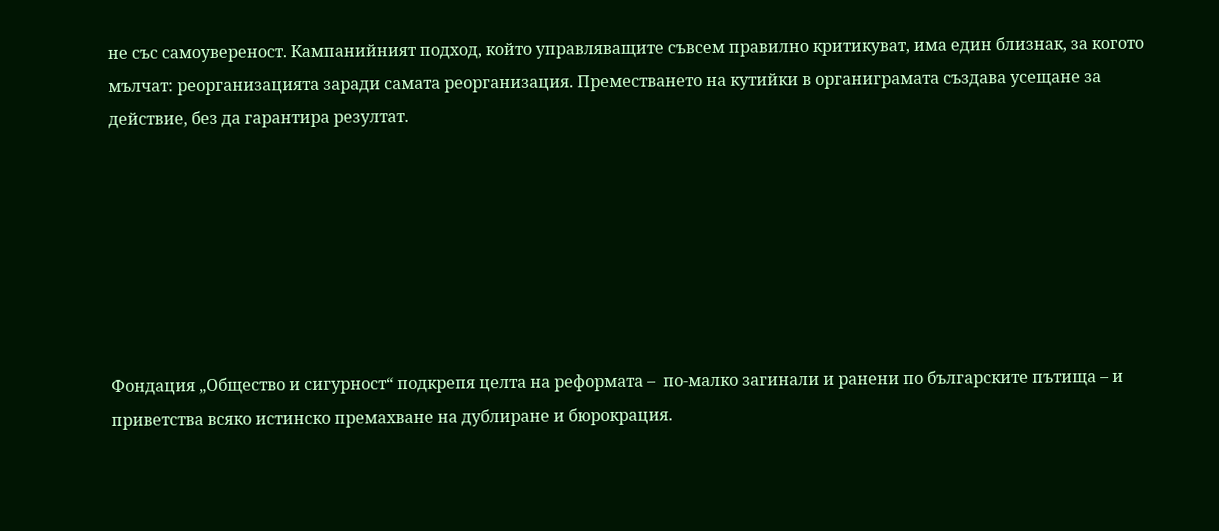не със самоувереност. Кампанийният подход, който управляващите съвсем правилно критикуват, има един близнак, за когото мълчат: реорганизацията заради самата реорганизация. Преместването на кутийки в органиграмата създава усещане за действие, без да гарантира резултат.







Фондация „Общество и сигурност“ подкрепя целта на реформата –  по-малко загинали и ранени по българските пътища – и приветства всяко истинско премахване на дублиране и бюрокрация.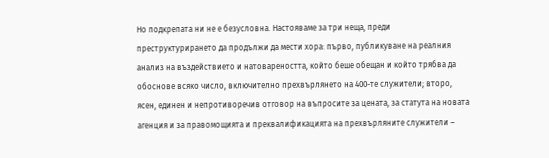Но подкрепата ни не е безусловна. Настояваме за три неща, преди преструктурирането да продължи да мести хора: първо, публикуване на реалния анализ на въздействието и натовареността, който беше обещан и който трябва да обоснове всяко число, включително прехвърлянето на 400-те служители; второ, ясен, единен и непротиворечив отговор на въпросите за цената, за статута на новата агенция и за правомощията и преквалификацията на прехвърляните служители –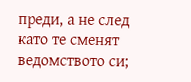преди, а не след като те сменят ведомството си;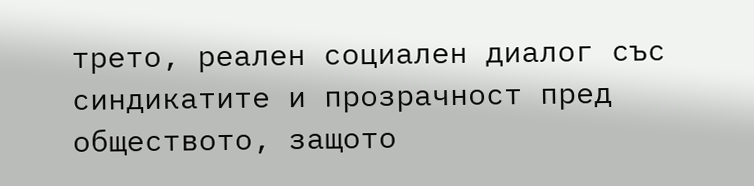трето, реален социален диалог със синдикатите и прозрачност пред обществото, защото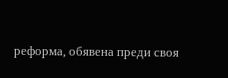реформа, обявена преди своя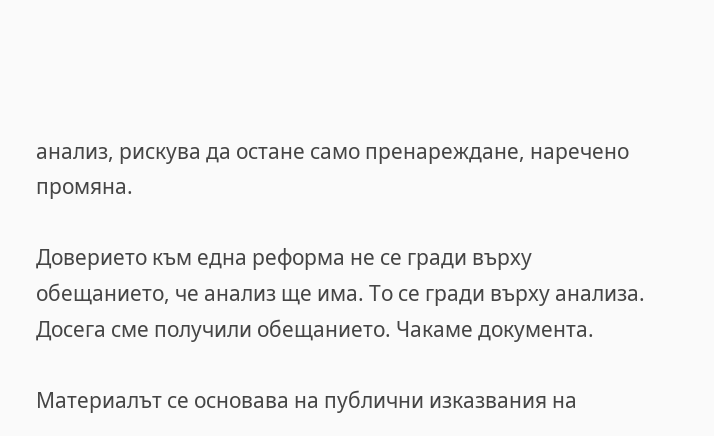анализ, рискува да остане само пренареждане, наречено промяна.

Доверието към една реформа не се гради върху обещанието, че анализ ще има. То се гради върху анализа. Досега сме получили обещанието. Чакаме документа.

Материалът се основава на публични изказвания на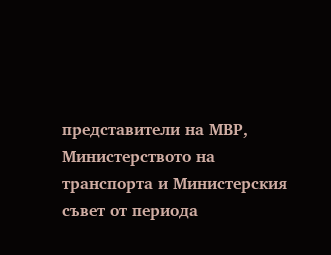представители на МВР, Министерството на транспорта и Министерския съвет от периода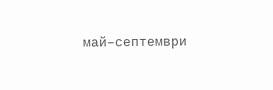май–септември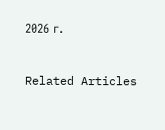2026 г.



Related Articles